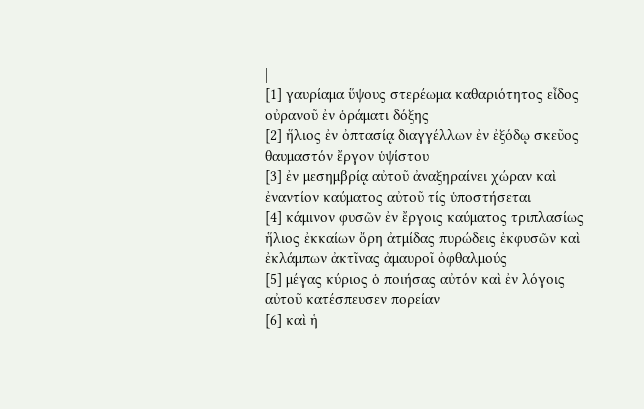|
[1] γαυρίαμα ὕψους στερέωμα καθαριότητος εἶδος οὐρανοῦ ἐν ὁράματι δόξης
[2] ἥλιος ἐν ὀπτασίᾳ διαγγέλλων ἐν ἐξόδῳ σκεῦος θαυμαστόν ἔργον ὑψίστου
[3] ἐν μεσημβρίᾳ αὐτοῦ ἀναξηραίνει χώραν καὶ ἐναντίον καύματος αὐτοῦ τίς ὑποστήσεται
[4] κάμινον φυσῶν ἐν ἔργοις καύματος τριπλασίως ἥλιος ἐκκαίων ὄρη ἀτμίδας πυρώδεις ἐκφυσῶν καὶ ἐκλάμπων ἀκτῖνας ἀμαυροῖ ὀφθαλμούς
[5] μέγας κύριος ὁ ποιήσας αὐτόν καὶ ἐν λόγοις αὐτοῦ κατέσπευσεν πορείαν
[6] καὶ ἡ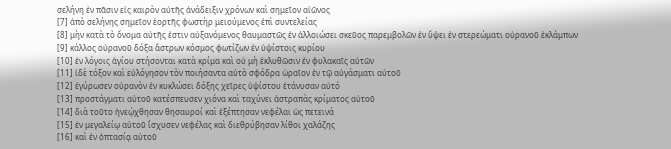σελήνη ἐν πᾶσιν εἰς καιρὸν αὐτῆς ἀνάδειξιν χρόνων καὶ σημεῖον αἰῶνος
[7] ἀπὸ σελήνης σημεῖον ἑορτῆς φωστὴρ μειούμενος ἐπὶ συντελείας
[8] μὴν κατὰ τὸ ὄνομα αὐτῆς ἐστιν αὐξανόμενος θαυμαστῶς ἐν ἀλλοιώσει σκεῦος παρεμβολῶν ἐν ὕψει ἐν στερεώματι οὐρανοῦ ἐκλάμπων
[9] κάλλος οὐρανοῦ δόξα ἄστρων κόσμος φωτίζων ἐν ὑψίστοις κυρίου
[10] ἐν λόγοις ἁγίου στήσονται κατὰ κρίμα καὶ οὐ μὴ ἐκλυθῶσιν ἐν φυλακαῖς αὐτῶν
[11] ἰδὲ τόξον καὶ εὐλόγησον τὸν ποιήσαντα αὐτὸ σφόδρα ὡραῖον ἐν τῷ αὐγάσματι αὐτοῦ
[12] ἐγύρωσεν οὐρανὸν ἐν κυκλώσει δόξης χεῖρες ὑψίστου ἐτάνυσαν αὐτό
[13] προστάγματι αὐτοῦ κατέσπευσεν χιόνα καὶ ταχύνει ἀστραπὰς κρίματος αὐτοῦ
[14] διὰ τοῦτο ἠνεῴχθησαν θησαυροί καὶ ἐξέπτησαν νεφέλαι ὡς πετεινά
[15] ἐν μεγαλείῳ αὐτοῦ ἴσχυσεν νεφέλας καὶ διεθρύβησαν λίθοι χαλάζης
[16] καὶ ἐν ὀπτασίᾳ αὐτοῦ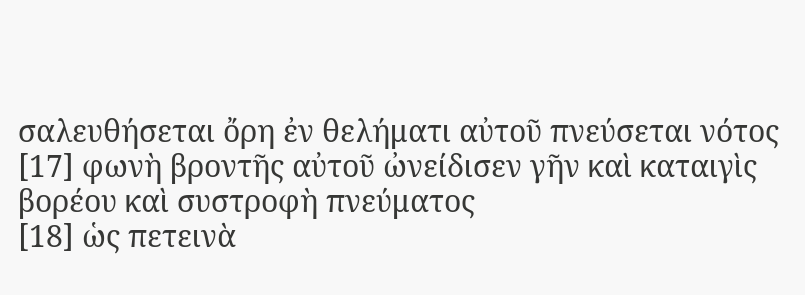σαλευθήσεται ὄρη ἐν θελήματι αὐτοῦ πνεύσεται νότος
[17] φωνὴ βροντῆς αὐτοῦ ὠνείδισεν γῆν καὶ καταιγὶς βορέου καὶ συστροφὴ πνεύματος
[18] ὡς πετεινὰ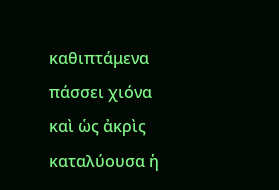καθιπτάμενα πάσσει χιόνα καὶ ὡς ἀκρὶς καταλύουσα ἡ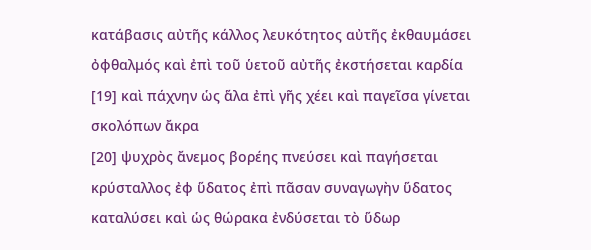κατάβασις αὐτῆς κάλλος λευκότητος αὐτῆς ἐκθαυμάσει ὀφθαλμός καὶ ἐπὶ τοῦ ὑετοῦ αὐτῆς ἐκστήσεται καρδία
[19] καὶ πάχνην ὡς ἅλα ἐπὶ γῆς χέει καὶ παγεῖσα γίνεται σκολόπων ἄκρα
[20] ψυχρὸς ἄνεμος βορέης πνεύσει καὶ παγήσεται κρύσταλλος ἐφ ὕδατος ἐπὶ πᾶσαν συναγωγὴν ὕδατος καταλύσει καὶ ὡς θώρακα ἐνδύσεται τὸ ὕδωρ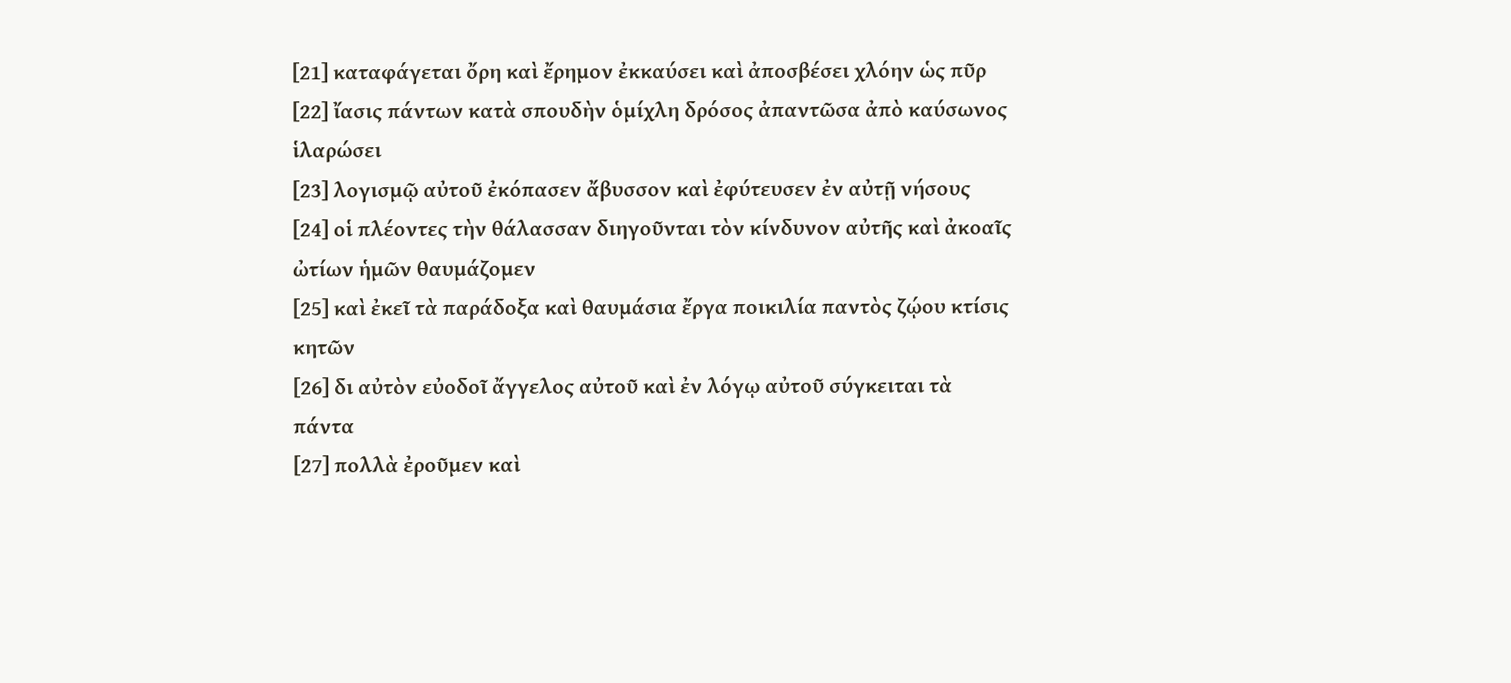[21] καταφάγεται ὄρη καὶ ἔρημον ἐκκαύσει καὶ ἀποσβέσει χλόην ὡς πῦρ
[22] ἴασις πάντων κατὰ σπουδὴν ὁμίχλη δρόσος ἀπαντῶσα ἀπὸ καύσωνος ἱλαρώσει
[23] λογισμῷ αὐτοῦ ἐκόπασεν ἄβυσσον καὶ ἐφύτευσεν ἐν αὐτῇ νήσους
[24] οἱ πλέοντες τὴν θάλασσαν διηγοῦνται τὸν κίνδυνον αὐτῆς καὶ ἀκοαῖς ὠτίων ἡμῶν θαυμάζομεν
[25] καὶ ἐκεῖ τὰ παράδοξα καὶ θαυμάσια ἔργα ποικιλία παντὸς ζῴου κτίσις κητῶν
[26] δι αὐτὸν εὐοδοῖ ἄγγελος αὐτοῦ καὶ ἐν λόγῳ αὐτοῦ σύγκειται τὰ πάντα
[27] πολλὰ ἐροῦμεν καὶ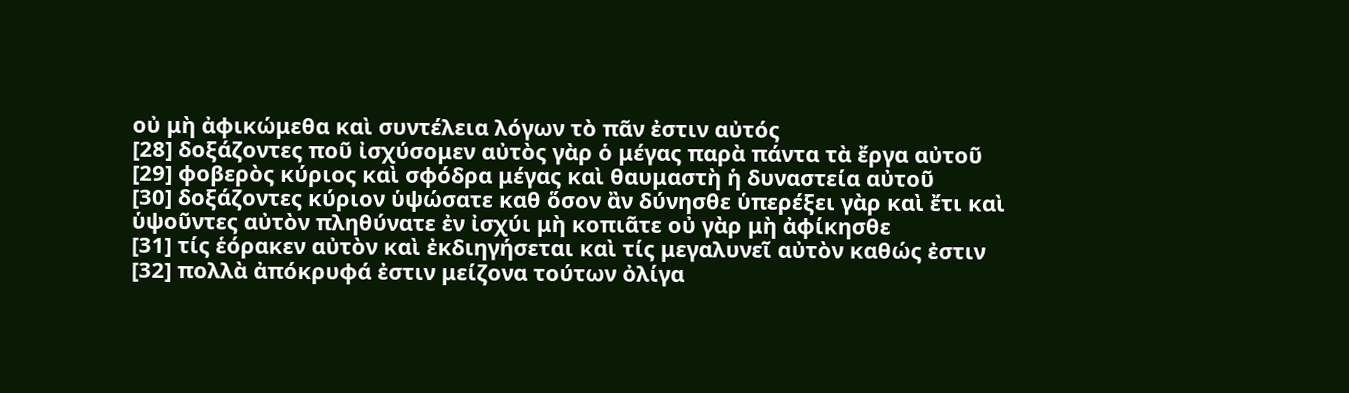οὐ μὴ ἀφικώμεθα καὶ συντέλεια λόγων τὸ πᾶν ἐστιν αὐτός
[28] δοξάζοντες ποῦ ἰσχύσομεν αὐτὸς γὰρ ὁ μέγας παρὰ πάντα τὰ ἔργα αὐτοῦ
[29] φοβερὸς κύριος καὶ σφόδρα μέγας καὶ θαυμαστὴ ἡ δυναστεία αὐτοῦ
[30] δοξάζοντες κύριον ὑψώσατε καθ ὅσον ἂν δύνησθε ὑπερέξει γὰρ καὶ ἔτι καὶ ὑψοῦντες αὐτὸν πληθύνατε ἐν ἰσχύι μὴ κοπιᾶτε οὐ γὰρ μὴ ἀφίκησθε
[31] τίς ἑόρακεν αὐτὸν καὶ ἐκδιηγήσεται καὶ τίς μεγαλυνεῖ αὐτὸν καθώς ἐστιν
[32] πολλὰ ἀπόκρυφά ἐστιν μείζονα τούτων ὀλίγα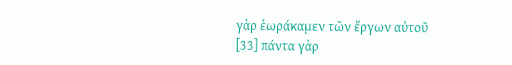γὰρ ἑωράκαμεν τῶν ἔργων αὐτοῦ
[33] πάντα γὰρ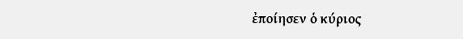ἐποίησεν ὁ κύριος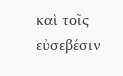καὶ τοῖς εὐσεβέσιν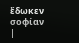ἔδωκεν σοφίαν
|